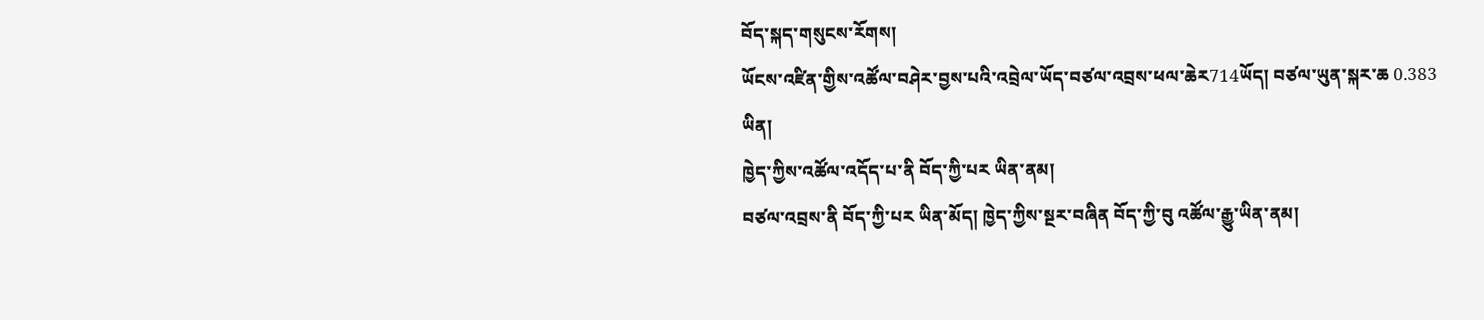བོད་སྐད་གསུངས་རོགས།
ཡོངས་འཛིན་གྱིས་འཚོལ་བཤེར་བྱས་པའི་འབྲེལ་ཡོད་བཙལ་འབྲས་ཕལ་ཆེར714ཡོད། བཙལ་ཡུན་སྐར་ཆ 0.383
ཡིན།
ཁྱེད་ཀྱིས་འཚོལ་འདོད་པ་ནི བོད་ཀྱི་པར ཡིན་ནམ།
བཙལ་འབྲས་ནི བོད་ཀྱི་པར ཡིན་མོད། ཁྱེད་ཀྱིས་སྔར་བཞིན བོད་ཀྱི་བུ འཚོལ་རྒྱུ་ཡིན་ནམ།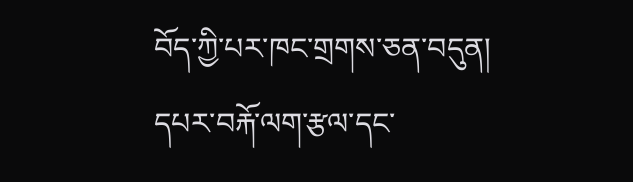བོད་ཀྱི་པར་ཁང་གྲགས་ཅན་བདུན།
དཔར་བརྐོ་ལག་རྩལ་དང་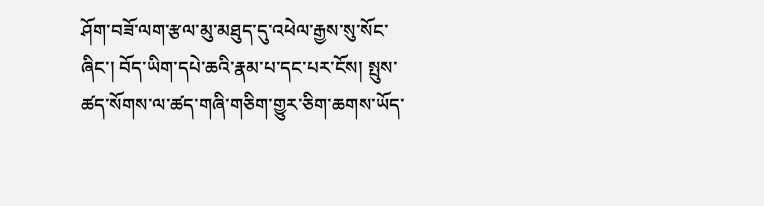ཤོག་བཟོ་ལག་རྩལ་མུ་མཐུད་དུ་འཕེལ་རྒྱས་སུ་སོང་ཞིང་། བོད་ཡིག་དཔེ་ཆའི་རྣམ་པ་དང་པར་ངོས། སྤུས་ཚད་སོགས་ལ་ཚད་གཞི་གཅིག་གྱུར་ཅིག་ཆགས་ཡོད་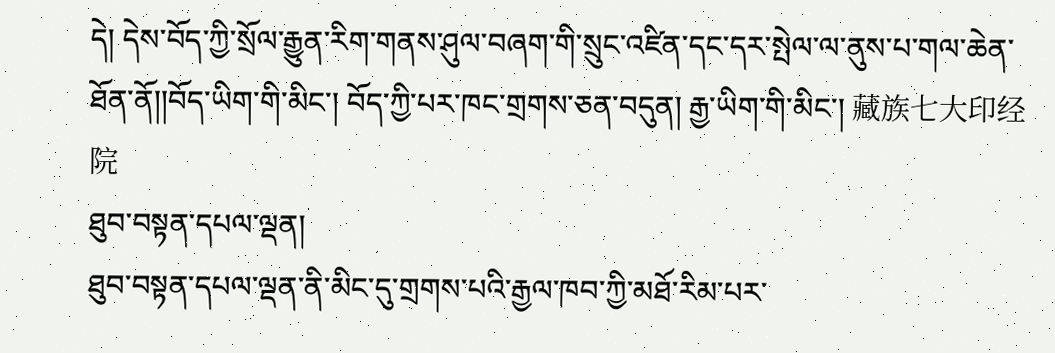དེ། དེས་བོད་ཀྱི་སྲོལ་རྒྱུན་རིག་གནས་ཤུལ་བཞག་གི་སྲུང་འཛིན་དང་དར་སྤེལ་ལ་ནུས་པ་གལ་ཆེན་ཐོན་ནོ།།བོད་ཡིག་གི་མིང་། བོད་ཀྱི་པར་ཁང་གྲགས་ཅན་བདུན། རྒྱ་ཡིག་གི་མིང་། 藏族七大印经院
ཐུབ་བསྟན་དཔལ་ལྡན།
ཐུབ་བསྟན་དཔལ་ལྡན་ནི་མིང་དུ་གྲགས་པའི་རྒྱལ་ཁབ་ཀྱི་མཐོ་རིམ་པར་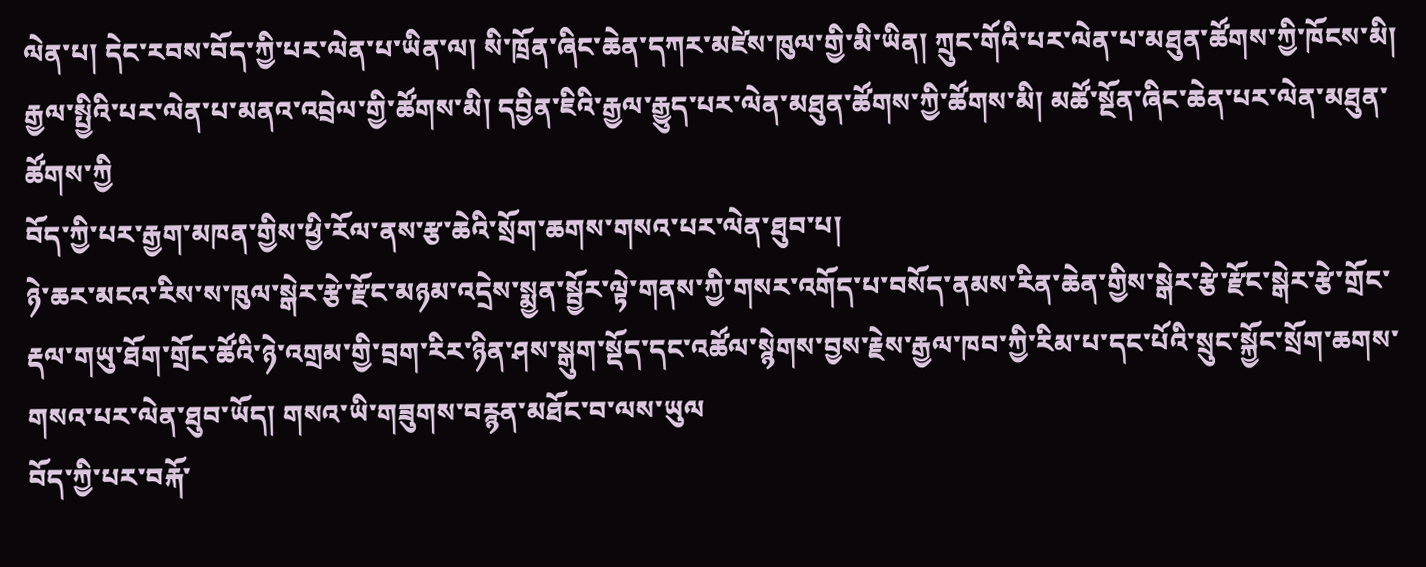ལེན་པ། དེང་རབས་བོད་ཀྱི་པར་ལེན་པ་ཡིན་ལ། སི་ཁྲོན་ཞིང་ཆེན་དཀར་མཛེས་ཁུལ་གྱི་མི་ཡིན། ཀྲུང་གོའི་པར་ལེན་པ་མཐུན་ཚོགས་ཀྱི་ཁོངས་མི། རྒྱལ་སྤྱིའི་པར་ལེན་པ་མནའ་འབྲེལ་གྱི་ཚོགས་མི། དབྱིན་ཇིའི་རྒྱལ་རྒྱུད་པར་ལེན་མཐུན་ཚོགས་ཀྱི་ཚོགས་མི། མཚོ་སྔོན་ཞིང་ཆེན་པར་ལེན་མཐུན་ཚོགས་ཀྱི
བོད་ཀྱི་པར་རྒྱག་མཁན་གྱིས་ཕྱི་རོལ་ནས་རྩ་ཆེའི་སྲོག་ཆགས་གསའ་པར་ལེན་ཐུབ་པ།
ཉེ་ཆར་མངའ་རིས་ས་ཁུལ་སྒེར་རྩེ་རྫོང་མཉམ་འདྲེས་སྨྱན་སྦྱོར་ལྟེ་གནས་ཀྱི་གསར་འགོད་པ་བསོད་ནམས་རིན་ཆེན་གྱིས་སྒེར་རྩེ་རྫོང་སྒེར་རྩེ་གྲོང་རྡལ་གཡུ་ཐོག་གྲོང་ཚོའི་ཉེ་འགྲམ་གྱི་བྲག་རིར་ཉིན་ཤས་སྒུག་སྡོད་དང་འཚོལ་སྙེགས་བྱས་རྗེས་རྒྱལ་ཁབ་ཀྱི་རིམ་པ་དང་པོའི་སྲུང་སྐྱོང་སྲོག་ཆགས་གསའ་པར་ལེན་ཐུབ་ཡོད། གསའ་ཡི་གཟུགས་བརྙན་མཐོང་བ་ལས་ཡུལ
བོད་ཀྱི་པར་བརྐོ་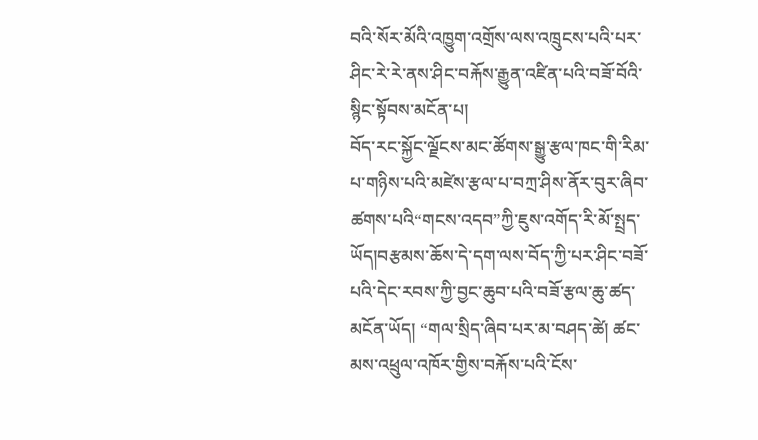བའི་སོར་མོའི་འཁྱུག་འགྲོས་ལས་འཁྲུངས་པའི་པར་ཤིང་རེ་རེ་ནས་ཤིང་བརྐོས་རྒྱུན་འཛིན་པའི་བཟོ་བོའི་སྙིང་སྟོབས་མངོན་པ།
བོད་རང་སྐྱོང་ལྗོངས་མང་ཚོགས་སྒྱུ་རྩལ་ཁང་གི་རིམ་པ་གཉིས་པའི་མཛེས་རྩལ་པ་བཀྲ་ཤིས་ནོར་བུར་ཞིབ་ཚགས་པའི“གངས་འདབ”ཀྱི་ཇུས་འགོད་རི་མོ་སྤྲད་ཡོད།བརྩམས་ཆོས་དེ་དག་ལས་བོད་ཀྱི་པར་ཤིང་བཟོ་པའི་དེང་རབས་ཀྱི་བྱང་ཆུབ་པའི་བཟོ་རྩལ་ཆུ་ཚད་མངོན་ཡོད། “གལ་སྲིད་ཞིབ་པར་མ་བཤད་ཚེ། ཚང་མས་འཕྲུལ་འཁོར་གྱིས་བརྐོས་པའི་ངོས་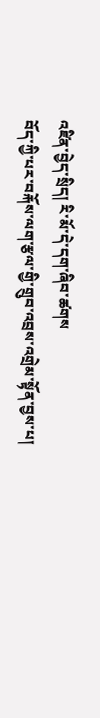འཛིན་བྱེད་སྲིད། རི་མོ་དེ་དག་ཞིབ་ཚགས
བོད་ཀྱི་པར་བརྐོས་ལག་རྩལ་གྱི་གྲུབ་འབྲས་འགྲེམ་སྟོན་བྱས་པ།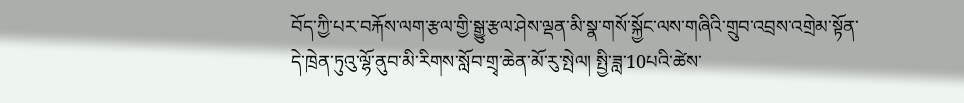བོད་ཀྱི་པར་བརྐོས་ལག་རྩལ་གྱི་སྒྱུ་རྩལ་ཤེས་ལྡན་མི་སྣ་གསོ་སྐྱོང་ལས་གཞིའི་གྲུབ་འབྲས་འགྲེམ་སྟོན་དེ་ཁྲེན་ཏུའུ་ལྷོ་ནུབ་མི་རིགས་སློབ་གྲྭ་ཆེན་མོ་རུ་སྤེལ། སྤྱི་ཟླ་10པའི་ཚེས་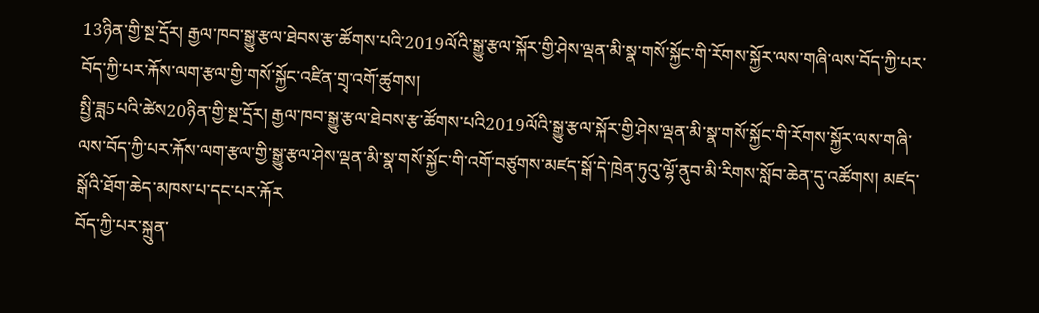13ཉིན་གྱི་སྔ་དྲོར། རྒྱལ་ཁབ་སྒྱུ་རྩལ་ཐེབས་རྩ་ཚོགས་པའི་2019ལོའི་སྒྱུ་རྩལ་སྐོར་གྱི་ཤེས་ལྡན་མི་སྣ་གསོ་སྐྱོང་གི་རོགས་སྐྱོར་ལས་གཞི་ལས་བོད་ཀྱི་པར་
བོད་ཀྱི་པར་རྐོས་ལག་རྩལ་གྱི་གསོ་སྐྱོང་འཛིན་གྲྭ་འགོ་ཚུགས།
སྤྱི་ཟླ5པའི་ཚེས20ཉིན་གྱི་སྔ་དྲོར། རྒྱལ་ཁབ་སྒྱུ་རྩལ་ཐེབས་རྩ་ཚོགས་པའི2019ལོའི་སྒྱུ་རྩལ་སྐོར་གྱི་ཤེས་ལྡན་མི་སྣ་གསོ་སྐྱོང་གི་རོགས་སྐྱོར་ལས་གཞི་ལས་བོད་ཀྱི་པར་རྐོས་ལག་རྩལ་གྱི་སྒྱུ་རྩལ་ཤེས་ལྡན་མི་སྣ་གསོ་སྐྱོང་གི་འགོ་བཙུགས་མཛད་སྒོ་དེ་ཁྲེན་ཏུའུ་ལྷོ་ནུབ་མི་རིགས་སློབ་ཆེན་དུ་འཚོགས། མཛད་སྒོའི་ཐོག་ཆེད་མཁས་པ་དང་པར་རྐོར
བོད་ཀྱི་པར་སྐྲུན་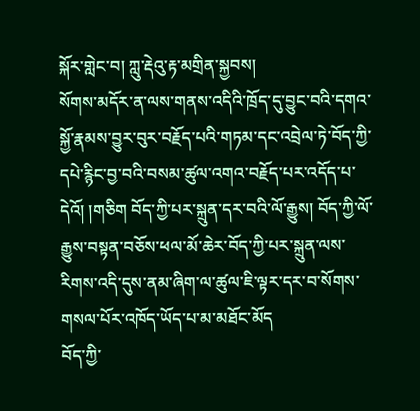སྐོར་གླེང་བ། ཀླུ་རྡེའུ་རྟ་མགྲིན་སྐྱབས།
སོགས་མདོར་ན་ལས་གནས་འདིའི་ཁྲོད་དུ་བྱུང་བའི་དགའ་སྐྱོ་རྣམས་བྱུར་བུར་བརྗོད་པའི་གཏམ་དང་འབྲེལ་ཏེ་བོད་ཀྱི་དཔེ་རྙིང་བྱ་བའི་བསམ་ཚུལ་འགའ་བརྗོད་པར་འདོད་པ་དེའོ། །གཅིག བོད་ཀྱི་པར་སྐྲུན་དར་བའི་ལོ་རྒྱུས། བོད་ཀྱི་ལོ་རྒྱུས་བསྟན་བཅོས་ཕལ་མོ་ཆེར་བོད་ཀྱི་པར་སྐྲུན་ལས་རིགས་འདི་དུས་ནམ་ཞིག་ལ་ཚུལ་ཇི་ལྟར་དར་བ་སོགས་གསལ་པོར་འཁོད་ཡོད་པ་མ་མཐོང་མོད
བོད་ཀྱི་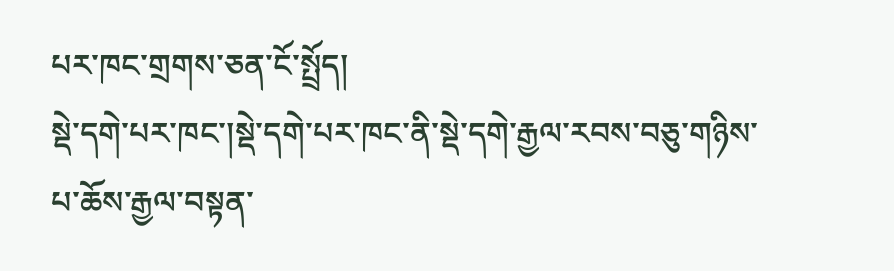པར་ཁང་གྲགས་ཅན་ངོ་སྤྲོད།
སྡེ་དགེ་པར་ཁང་།སྡེ་དགེ་པར་ཁང་ནི་སྡེ་དགེ་རྒྱལ་རབས་བཅུ་གཉིས་པ་ཆོས་རྒྱལ་བསྟན་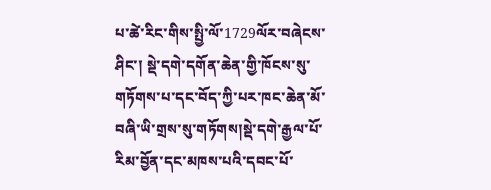པ་ཚེ་རིང་གིས་སྤྱི་ལོ་1729ལོར་བཞེངས་ཤིང་། སྡེ་དགེ་དགོན་ཆེན་གྱི་ཁོངས་སུ་གཏོགས་པ་དང་བོད་ཀྱི་པར་ཁང་ཆེན་མོ་བཞི་ཡི་གྲས་སུ་གཏོགས།སྡེ་དགེ་རྒྱལ་པོ་རིམ་བྱོན་དང་མཁས་པའི་དབང་པོ་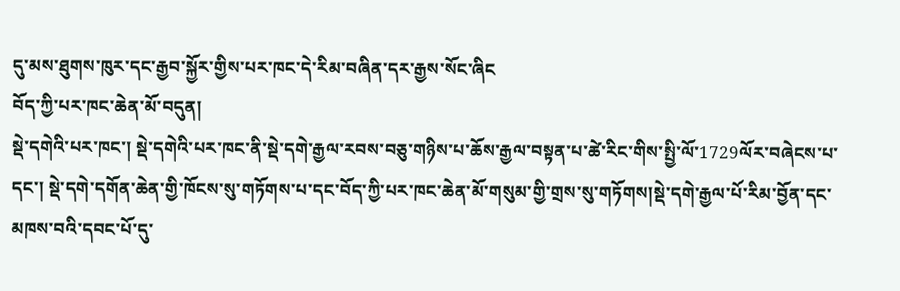དུ་མས་ཐུགས་ཁུར་དང་རྒྱབ་སྐྱོར་གྱིས་པར་ཁང་དེ་རིམ་བཞིན་དར་རྒྱས་སོང་ཞིང
བོད་ཀྱི་པར་ཁང་ཆེན་མོ་བདུན།
སྡེ་དགེའི་པར་ཁང་། སྡེ་དགེའི་པར་ཁང་ནི་སྡེ་དགེ་རྒྱལ་རབས་བཅུ་གཉིས་པ་ཆོས་རྒྱལ་བསྟན་པ་ཚེ་རིང་གིས་སྤྱི་ལོ་1729ལོར་བཞེངས་པ་དང་། སྡེ་དགེ་དགོན་ཆེན་གྱི་ཁོངས་སུ་གཏོགས་པ་དང་བོད་ཀྱི་པར་ཁང་ཆེན་མོ་གསུམ་གྱི་གྲས་སུ་གཏོགས།སྡེ་དགེ་རྒྱལ་པོ་རིམ་བྱོན་དང་མཁས་བའི་དབང་པོ་དུ་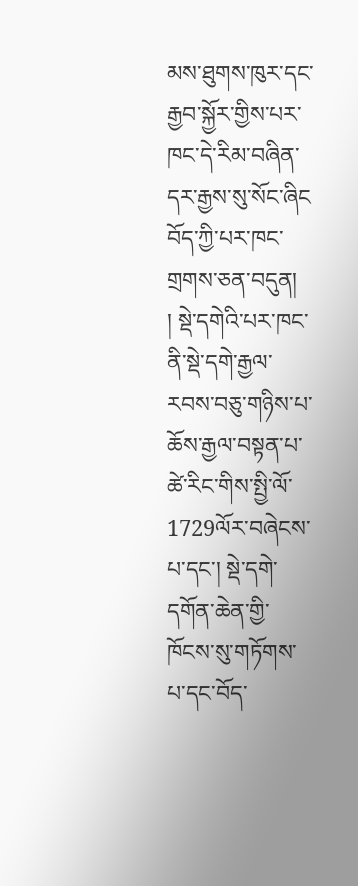མས་ཐུགས་ཁུར་དང་རྒྱབ་སྐྱོར་གྱིས་པར་ཁང་དེ་རིམ་བཞིན་དར་རྒྱས་སུ་སོང་ཞིང
བོད་ཀྱི་པར་ཁང་གྲགས་ཅན་བདུན།
། སྡེ་དགེའི་པར་ཁང་ནི་སྡེ་དགེ་རྒྱལ་རབས་བཅུ་གཉིས་པ་ཆོས་རྒྱལ་བསྟན་པ་ཚེ་རིང་གིས་སྤྱི་ལོ་1729ལོར་བཞེངས་པ་དང་། སྡེ་དགེ་དགོན་ཆེན་གྱི་ཁོངས་སུ་གཏོགས་པ་དང་བོད་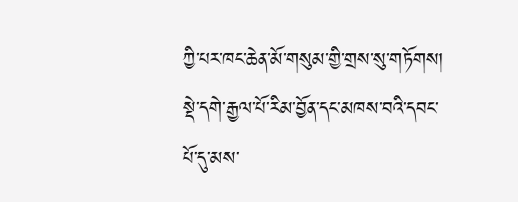ཀྱི་པར་ཁང་ཆེན་མོ་གསུམ་གྱི་གྲས་སུ་གཏོགས། སྡེ་དགེ་རྒྱལ་པོ་རིམ་བྱོན་དང་མཁས་བའི་དབང་པོ་དུ་མས་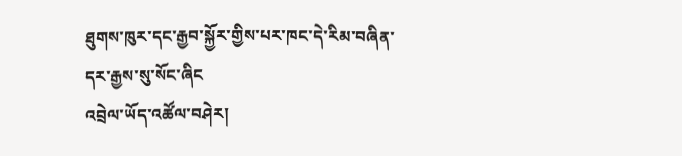ཐུགས་ཁུར་དང་རྒྱབ་སྐྱོར་གྱིས་པར་ཁང་དེ་རིམ་བཞིན་དར་རྒྱས་སུ་སོང་ཞིང
འབྲེལ་ཡོད་འཚོལ་བཤེར།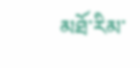མཐོ་རིམ་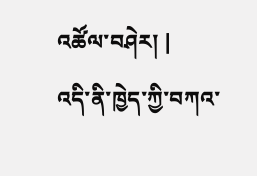འཚོལ་བཤེར། |
འདི་ནི་ཁྱེད་ཀྱི་བཀའ་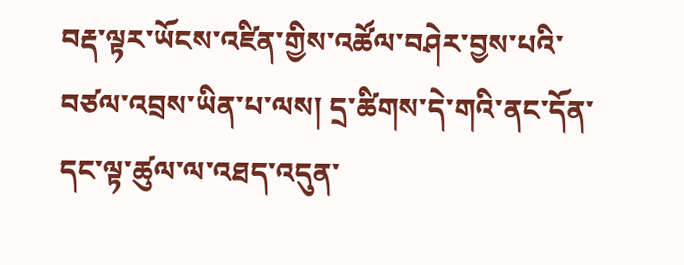བརྡ་ལྟར་ཡོངས་འཛིན་གྱིས་འཚོལ་བཤེར་བྱས་པའི་བཙལ་འབྲས་ཡིན་པ་ལས། དྲ་ཚིགས་དེ་གའི་ནང་དོན་དང་ལྟ་ཚུལ་ལ་འཐད་འདུན་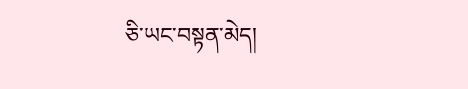ཅི་ཡང་བསྟན་མེད།